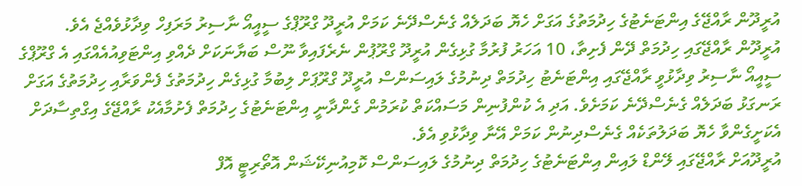އުރީދޫން ރާއްޖޭގެ އިންޓަނެޓުގެ ހިދުމަތުގެ އަގަށް ހެޔޮ ބަދަލެއް ގެނެސްދޭނެ ކަމަށް އުރީދޫ ގްރޫޕްގެ ސީއީއޯ ނާސިރު މަރަފިހް ވިދާޅުވެއްޖެ އެވެ.
އުރީދޫން ރާއްޖޭގައި ހިދުމަތް ދޭން ފެށިތާ، 10 އަހަރު ފުރުމާ ގުޅިގެން އުރީދޫ ގްރޫޕުން ނެރެފައިވާ ނޫސް ބަޔާނަކަށް ދެއްވި އިންޓަވިއުއެއްގައި އެ ގްރޫޕްގެ ސީއީއޯ ނާސިރު ވިދާޅުވީ ރާއްޖޭގައި އިންޓަނެޓު ހިދުމަތް ދިނުމުގެ ލައިސަންސް އުރީދޫ ގްރޫޕަށް ލިބުމާ ގުޅިގެން ހިދުމަތުގެ ފެންވަރާއި ހިދުމަތުގެ އަގަށް ރަނގަޅު ބަދަލެއް ގެނެސްދޭނެ ކަމަށެވެ. އަދި އެ ކުންފުނިން މަސައްކަތް ކުރަމުން ގެންދާނީ އިންޓަނެޓުގެ ހިދުމަތް ފެށުމާއެކު ރާއްޖޭގެ އިގްތިސާދަށް އެކަށީގެންވާ ހެޔޮ ބަދަލުތަކެއް ގެނެސްދިނުން ކަމަށް އޭނާ ވިދާޅުވި އެވެ.
އުރީދޫއަށް ރާއްޖޭގައި ލޭންޑް ލައިން އިންޓަނެޓުގެ ހިދުމަތް ދިނުމުގެ ލައިސަންސް ކޮމިއުނިކޭޝަން އޮތޯރިޓީ އޮފް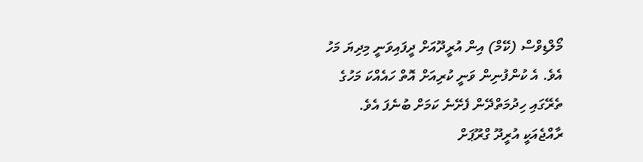މޯލްޑިވްސް (ކޭމް) އިން އުރީދޫއަށް ދީފައިވަނީ މިދިޔަ މަހު އެވެ. އެ ކުންފުނިން ވަނީ ކުރިއަށް އޮތް ހައެއްކަ މަހުގެ ތެރޭގައި ހިދުމަތްދޭން ފެށޭނެ ކަމަށް ބުނެފަ އެވެ.
ރާއްޖެއަކީ އުރީދޫ ގްރޫޕަށް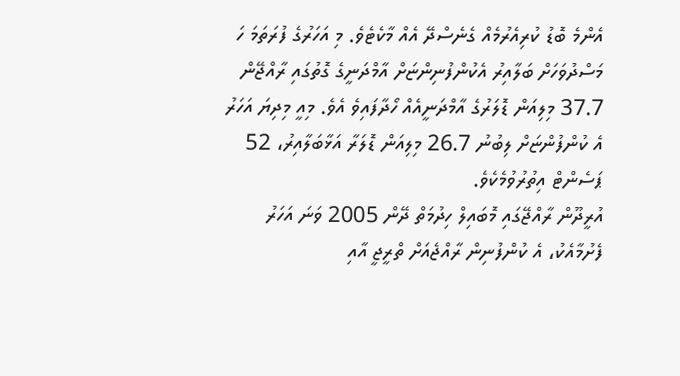އެންމެ ބޮޑު ކުރިއެރުމެއް ގެނެސްދޭ އެއް މާކެޓެވެ. މި އަހަރުގެ ފުރަތަމަ ހަ މަސްދުވަހަށް ބަލާއިރު އެކުންފުނިންޏަށް އާމްދަނީގެ ގޮތުގައި ރާއްޖޭން 37.7 މިލިއަން ޑޮލަރުގެ އާމްދަނީއެއް ހޯދާފައިވެ އެވެ. މިއީ މިދިޔަ އަހަރު އެ ކުންފުންޏަށް ލިބުނު 26.7 މިލިއަން ޑޮލަރާ އަޅާބަލާއިރު، 52 ޕަސެންޓް އިތުރުވުމެކެވެ.
އުރީދޫން ރާއްޖޭގައި މޮބައިލް ހިދުމަތް ދޭން 2005 ވަނަ އަހަރު ފެށުމާއެކު، އެ ކުންފުނިން ރާއްޖެއަށް ތްރީޖީ އާއި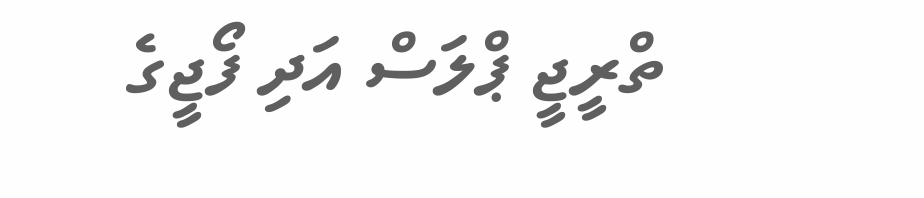ތްރީޖީ ޕްލަސް އަދި ފޯޖީގެ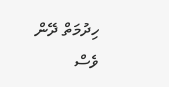ހިދުމަތް ދޭން ވެސް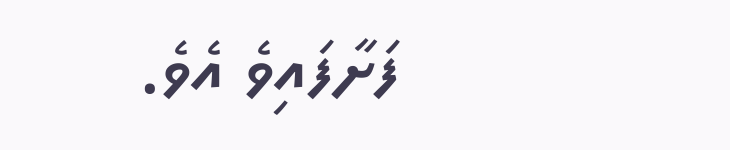ފަށާފައިވެ އެވެ.